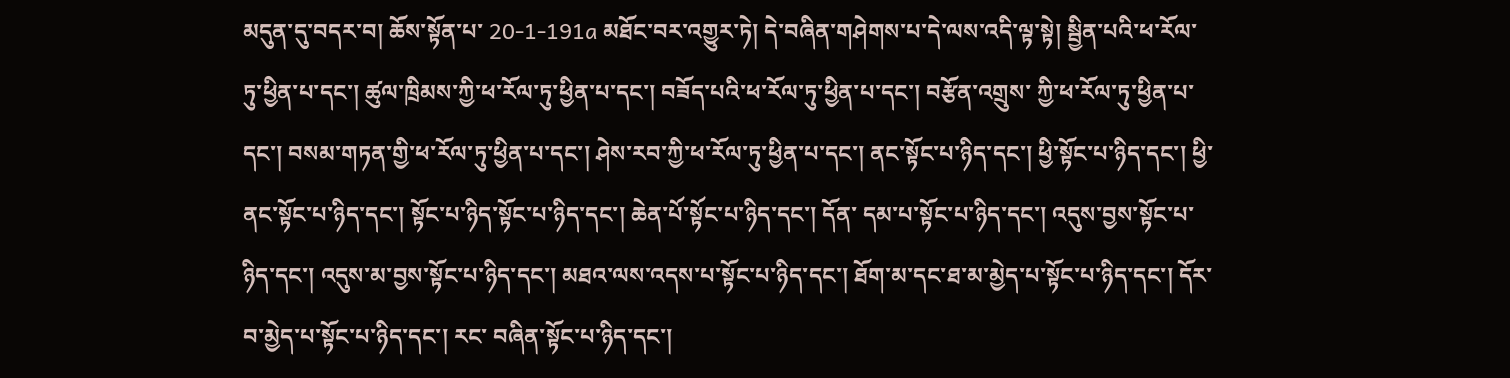མདུན་དུ་བདར་བ། ཆོས་སྟོན་པ་ 20-1-191a མཐོང་བར་འགྱུར་ཏེ། དེ་བཞིན་གཤེགས་པ་དེ་ལས་འདི་ལྟ་སྟེ། སྦྱིན་པའི་ཕ་རོལ་ཏུ་ཕྱིན་པ་དང་། ཚུལ་ཁྲིམས་ཀྱི་ཕ་རོལ་ཏུ་ཕྱིན་པ་དང་། བཟོད་པའི་ཕ་རོལ་ཏུ་ཕྱིན་པ་དང་། བརྩོན་འགྲུས་ ཀྱི་ཕ་རོལ་ཏུ་ཕྱིན་པ་དང་། བསམ་གཏན་གྱི་ཕ་རོལ་ཏུ་ཕྱིན་པ་དང་། ཤེས་རབ་ཀྱི་ཕ་རོལ་ཏུ་ཕྱིན་པ་དང་། ནང་སྟོང་པ་ཉིད་དང་། ཕྱི་སྟོང་པ་ཉིད་དང་། ཕྱི་ནང་སྟོང་པ་ཉིད་དང་། སྟོང་པ་ཉིད་སྟོང་པ་ཉིད་དང་། ཆེན་པོ་སྟོང་པ་ཉིད་དང་། དོན་ དམ་པ་སྟོང་པ་ཉིད་དང་། འདུས་བྱས་སྟོང་པ་ཉིད་དང་། འདུས་མ་བྱས་སྟོང་པ་ཉིད་དང་། མཐའ་ལས་འདས་པ་སྟོང་པ་ཉིད་དང་། ཐོག་མ་དང་ཐ་མ་མྱེད་པ་སྟོང་པ་ཉིད་དང་། དོར་བ་མྱེད་པ་སྟོང་པ་ཉིད་དང་། རང་ བཞིན་སྟོང་པ་ཉིད་དང་།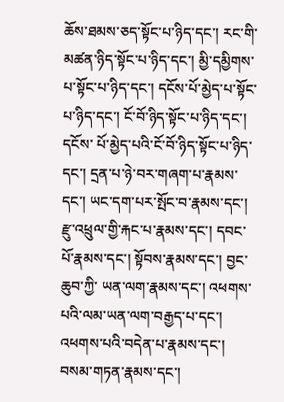ཆོས་ཐམས་ཅད་སྟོང་པ་ཉིད་དང་། རང་གི་མཚན་ཉིད་སྟོང་པ་ཉིད་དང་། མྱི་དམྱིགས་པ་སྟོང་པ་ཉིད་དང་། དངོས་པོ་མྱེད་པ་སྟོང་པ་ཉིད་དང་། ངོ་བོ་ཉིད་སྟོང་པ་ཉིད་དང་། དངོས་ པོ་མྱེད་པའི་ངོ་བོ་ཉིད་སྟོང་པ་ཉིད་དང་། དྲན་པ་ཉེ་བར་གཞག་པ་རྣམས་དང་། ཡང་དག་པར་སྤོང་བ་རྣམས་དང་། རྫུ་འཕྲུལ་གྱི་རྐང་པ་རྣམས་དང་། དབང་པོ་རྣམས་དང་། སྟོབས་རྣམས་དང་། བྱང་ཆུབ་ཀྱི་ ཡན་ལག་རྣམས་དང་། འཕགས་པའི་ལམ་ཡན་ལག་བརྒྱད་པ་དང་། འཕགས་པའི་བདེན་པ་རྣམས་དང་། བསམ་གཏན་རྣམས་དང་།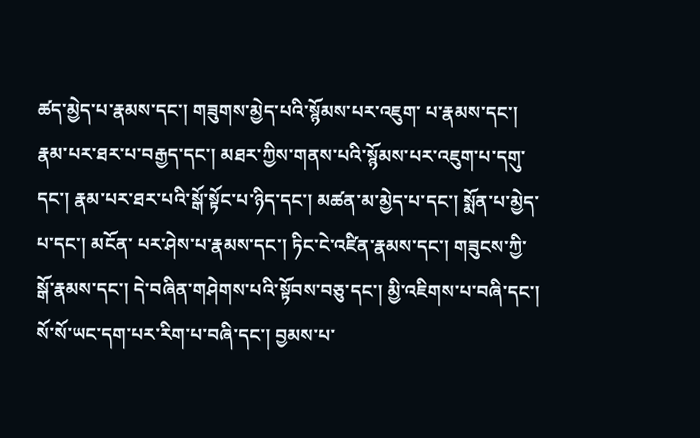ཚད་མྱེད་པ་རྣམས་དང་། གཟུགས་མྱེད་པའི་སྙོམས་པར་འཇུག་ པ་རྣམས་དང་། རྣམ་པར་ཐར་པ་བརྒྱད་དང་། མཐར་ཀྱིས་གནས་པའི་སྙོམས་པར་འཇུག་པ་དགུ་དང་། རྣམ་པར་ཐར་པའི་སྒོ་སྟོང་པ་ཉིད་དང་། མཚན་མ་མྱེད་པ་དང་། སྨོན་པ་མྱེད་པ་དང་། མངོན་ པར་ཤེས་པ་རྣམས་དང་། ཏིང་ངེ་འཛིན་རྣམས་དང་། གཟུངས་ཀྱི་སྒོ་རྣམས་དང་། དེ་བཞིན་གཤེགས་པའི་སྟོབས་བཅུ་དང་། མྱི་འཇིགས་པ་བཞི་དང་། སོ་སོ་ཡང་དག་པར་རིག་པ་བཞི་དང་། བྱམས་པ་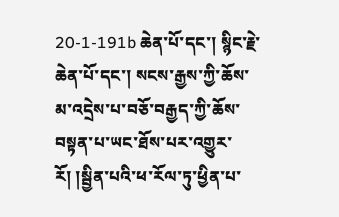20-1-191b ཆེན་པོ་དང་། སྙིང་རྗེ་ཆེན་པོ་དང་། སངས་རྒྱས་ཀྱི་ཆོས་མ་འདྲེས་པ་བཅོ་བརྒྱད་ཀྱི་ཆོས་བསྟན་པ་ཡང་ཐོས་པར་འགྱུར་རོ། །སྦྱིན་པའི་ཕ་རོལ་ཏུ་ཕྱིན་པ་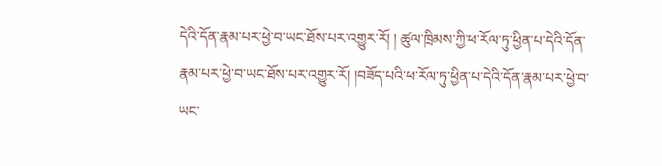དེའི་དོན་རྣམ་པར་ཕྱེ་བ་ཡང་ཐོས་པར་འགྱུར་རོ། ། ཚུལ་ཁྲིམས་ཀྱི་ཕ་རོལ་ཏུ་ཕྱིན་པ་དེའི་དོན་རྣམ་པར་ཕྱེ་བ་ཡང་ཐོས་པར་འགྱུར་རོ། །བཟོད་པའི་ཕ་རོལ་ཏུ་ཕྱིན་པ་དེའི་དོན་རྣམ་པར་ཕྱེ་བ་ཡང་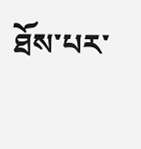ཐོས་པར་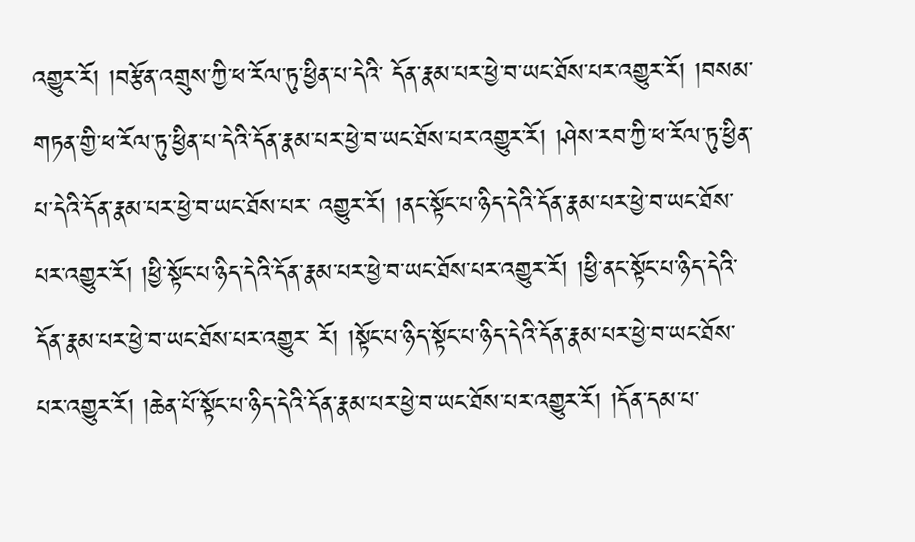འགྱུར་རོ། །བརྩོན་འགྲུས་ཀྱི་ཕ་རོལ་ཏུ་ཕྱིན་པ་དེའི་ དོན་རྣམ་པར་ཕྱེ་བ་ཡང་ཐོས་པར་འགྱུར་རོ། །བསམ་གཏན་གྱི་ཕ་རོལ་ཏུ་ཕྱིན་པ་དེའི་དོན་རྣམ་པར་ཕྱེ་བ་ཡང་ཐོས་པར་འགྱུར་རོ། །ཤེས་རབ་ཀྱི་ཕ་རོལ་ཏུ་ཕྱིན་པ་དེའི་དོན་རྣམ་པར་ཕྱེ་བ་ཡང་ཐོས་པར་ འགྱུར་རོ། །ནང་སྟོང་པ་ཉིད་དེའི་དོན་རྣམ་པར་ཕྱེ་བ་ཡང་ཐོས་པར་འགྱུར་རོ། །ཕྱི་སྟོང་པ་ཉིད་དེའི་དོན་རྣམ་པར་ཕྱེ་བ་ཡང་ཐོས་པར་འགྱུར་རོ། །ཕྱི་ནང་སྟོང་པ་ཉིད་དེའི་དོན་རྣམ་པར་ཕྱེ་བ་ཡང་ཐོས་པར་འགྱུར་ རོ། །སྟོང་པ་ཉིད་སྟོང་པ་ཉིད་དེའི་དོན་རྣམ་པར་ཕྱེ་བ་ཡང་ཐོས་པར་འགྱུར་རོ། །ཆེན་པོ་སྟོང་པ་ཉིད་དེའི་དོན་རྣམ་པར་ཕྱེ་བ་ཡང་ཐོས་པར་འགྱུར་རོ། །དོན་དམ་པ་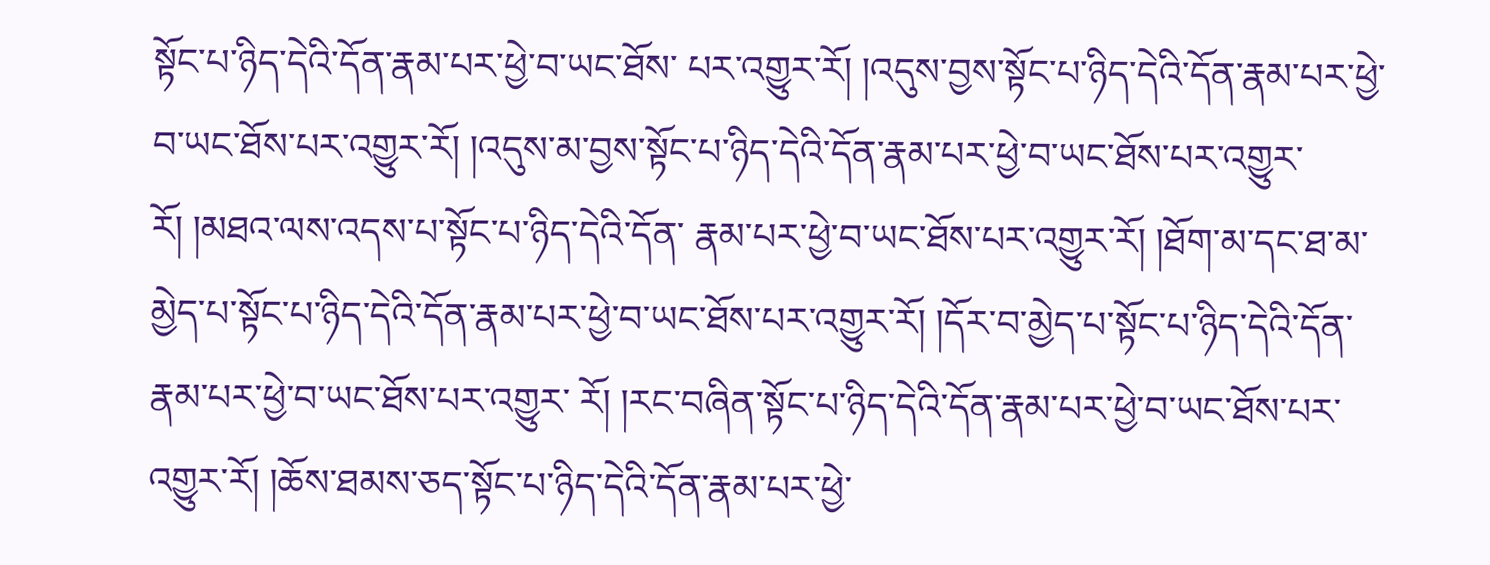སྟོང་པ་ཉིད་དེའི་དོན་རྣམ་པར་ཕྱེ་བ་ཡང་ཐོས་ པར་འགྱུར་རོ། །འདུས་བྱས་སྟོང་པ་ཉིད་དེའི་དོན་རྣམ་པར་ཕྱེ་བ་ཡང་ཐོས་པར་འགྱུར་རོ། །འདུས་མ་བྱས་སྟོང་པ་ཉིད་དེའི་དོན་རྣམ་པར་ཕྱེ་བ་ཡང་ཐོས་པར་འགྱུར་རོ། །མཐའ་ལས་འདས་པ་སྟོང་པ་ཉིད་དེའི་དོན་ རྣམ་པར་ཕྱེ་བ་ཡང་ཐོས་པར་འགྱུར་རོ། །ཐོག་མ་དང་ཐ་མ་མྱེད་པ་སྟོང་པ་ཉིད་དེའི་དོན་རྣམ་པར་ཕྱེ་བ་ཡང་ཐོས་པར་འགྱུར་རོ། །དོར་བ་མྱེད་པ་སྟོང་པ་ཉིད་དེའི་དོན་རྣམ་པར་ཕྱེ་བ་ཡང་ཐོས་པར་འགྱུར་ རོ། །རང་བཞིན་སྟོང་པ་ཉིད་དེའི་དོན་རྣམ་པར་ཕྱེ་བ་ཡང་ཐོས་པར་འགྱུར་རོ། །ཆོས་ཐམས་ཅད་སྟོང་པ་ཉིད་དེའི་དོན་རྣམ་པར་ཕྱེ་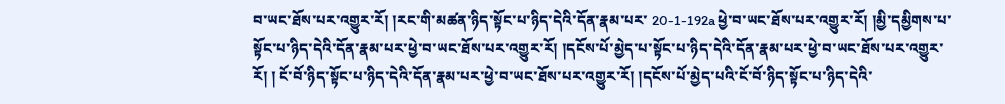བ་ཡང་ཐོས་པར་འགྱུར་རོ། །རང་གི་མཚན་ཉིད་སྟོང་པ་ཉིད་དེའི་དོན་རྣམ་པར་ 20-1-192a ཕྱེ་བ་ཡང་ཐོས་པར་འགྱུར་རོ། །མྱི་དམྱིགས་པ་སྟོང་པ་ཉིད་དེའི་དོན་རྣམ་པར་ཕྱེ་བ་ཡང་ཐོས་པར་འགྱུར་རོ། །དངོས་པོ་མྱེད་པ་སྟོང་པ་ཉིད་དེའི་དོན་རྣམ་པར་ཕྱེ་བ་ཡང་ཐོས་པར་འགྱུར་རོ། ། ངོ་བོ་ཉིད་སྟོང་པ་ཉིད་དེའི་དོན་རྣམ་པར་ཕྱེ་བ་ཡང་ཐོས་པར་འགྱུར་རོ། །དངོས་པོ་མྱེད་པའི་ངོ་བོ་ཉིད་སྟོང་པ་ཉིད་དེའི་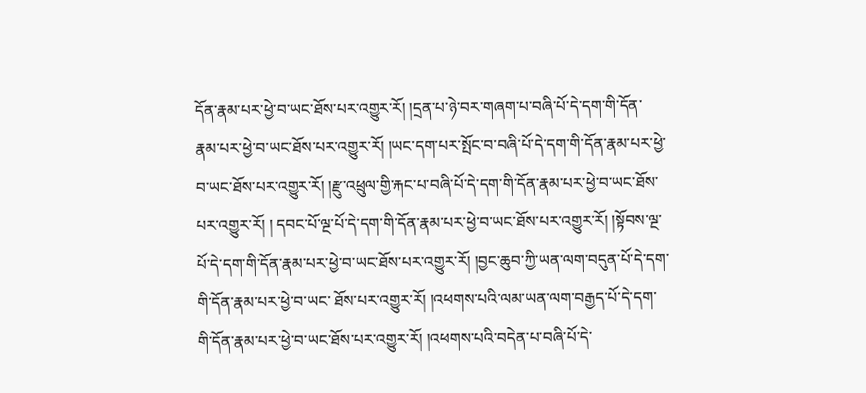དོན་རྣམ་པར་ཕྱེ་བ་ཡང་ཐོས་པར་འགྱུར་རོ། །དྲན་པ་ཉེ་བར་གཞག་པ་བཞི་པོ་དེ་དག་གི་དོན་ རྣམ་པར་ཕྱེ་བ་ཡང་ཐོས་པར་འགྱུར་རོ། །ཡང་དག་པར་སྤོང་བ་བཞི་པོ་དེ་དག་གི་དོན་རྣམ་པར་ཕྱེ་བ་ཡང་ཐོས་པར་འགྱུར་རོ། །རྫུ་འཕྲུལ་གྱི་རྐང་པ་བཞི་པོ་དེ་དག་གི་དོན་རྣམ་པར་ཕྱེ་བ་ཡང་ཐོས་པར་འགྱུར་རོ། ། དབང་པོ་ལྔ་པོ་དེ་དག་གི་དོན་རྣམ་པར་ཕྱེ་བ་ཡང་ཐོས་པར་འགྱུར་རོ། །སྟོབས་ལྔ་པོ་དེ་དག་གི་དོན་རྣམ་པར་ཕྱེ་བ་ཡང་ཐོས་པར་འགྱུར་རོ། །བྱང་ཆུབ་ཀྱི་ཡན་ལག་བདུན་པོ་དེ་དག་གི་དོན་རྣམ་པར་ཕྱེ་བ་ཡང་ ཐོས་པར་འགྱུར་རོ། །འཕགས་པའི་ལམ་ཡན་ལག་བརྒྱད་པོ་དེ་དག་གི་དོན་རྣམ་པར་ཕྱེ་བ་ཡང་ཐོས་པར་འགྱུར་རོ། །འཕགས་པའི་བདེན་པ་བཞི་པོ་དེ་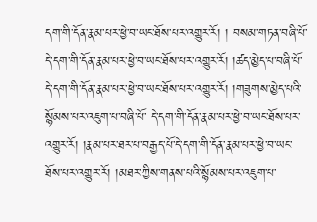དག་གི་དོན་རྣམ་པར་ཕྱེ་བ་ཡང་ཐོས་པར་འགྱུར་རོ། ། བསམ་གཏན་བཞི་པོ་དེ་དག་གི་དོན་རྣམ་པར་ཕྱེ་བ་ཡང་ཐོས་པར་འགྱུར་རོ། །ཚད་མྱེད་པ་བཞི་པོ་དེ་དག་གི་དོན་རྣམ་པར་ཕྱེ་བ་ཡང་ཐོས་པར་འགྱུར་རོ། །གཟུགས་མྱེད་པའི་སྙོམས་པར་འཇུག་པ་བཞི་པོ་ དེ་དག་གི་དོན་རྣམ་པར་ཕྱེ་བ་ཡང་ཐོས་པར་འགྱུར་རོ། །རྣམ་པར་ཐར་པ་བརྒྱད་པོ་དེ་དག་གི་དོན་རྣམ་པར་ཕྱེ་བ་ཡང་ཐོས་པར་འགྱུར་རོ། །མཐར་ཀྱིས་གནས་པའི་སྙོམས་པར་འཇུག་པ་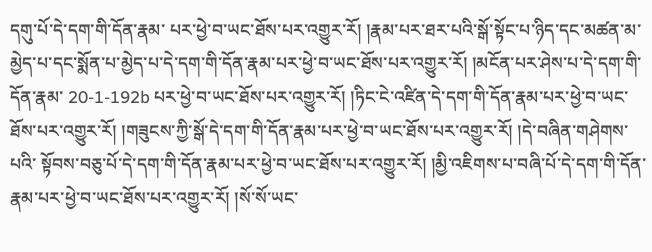དགུ་པོ་དེ་དག་གི་དོན་རྣམ་ པར་ཕྱེ་བ་ཡང་ཐོས་པར་འགྱུར་རོ། །རྣམ་པར་ཐར་པའི་སྒོ་སྟོང་པ་ཉིད་དང་མཚན་མ་མྱེད་པ་དང་སྨོན་པ་མྱེད་པ་དེ་དག་གི་དོན་རྣམ་པར་ཕྱེ་བ་ཡང་ཐོས་པར་འགྱུར་རོ། །མངོན་པར་ཤེས་པ་དེ་དག་གི་དོན་རྣམ་ 20-1-192b པར་ཕྱེ་བ་ཡང་ཐོས་པར་འགྱུར་རོ། །ཏིང་ངེ་འཛིན་དེ་དག་གི་དོན་རྣམ་པར་ཕྱེ་བ་ཡང་ཐོས་པར་འགྱུར་རོ། །གཟུངས་ཀྱི་སྒོ་དེ་དག་གི་དོན་རྣམ་པར་ཕྱེ་བ་ཡང་ཐོས་པར་འགྱུར་རོ། །དེ་བཞིན་གཤེགས་པའི་ སྟོབས་བཅུ་པོ་དེ་དག་གི་དོན་རྣམ་པར་ཕྱེ་བ་ཡང་ཐོས་པར་འགྱུར་རོ། །མྱི་འཇིགས་པ་བཞི་པོ་དེ་དག་གི་དོན་རྣམ་པར་ཕྱེ་བ་ཡང་ཐོས་པར་འགྱུར་རོ། །སོ་སོ་ཡང་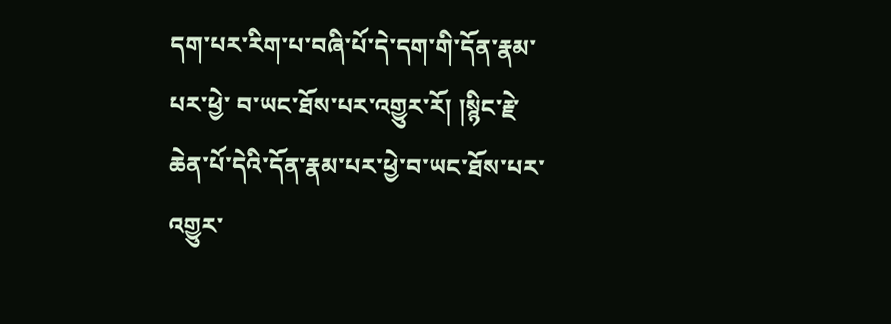དག་པར་རིག་པ་བཞི་པོ་དེ་དག་གི་དོན་རྣམ་པར་ཕྱེ་ བ་ཡང་ཐོས་པར་འགྱུར་རོ། །སྙིང་རྗེ་ཆེན་པོ་དེའི་དོན་རྣམ་པར་ཕྱེ་བ་ཡང་ཐོས་པར་འགྱུར་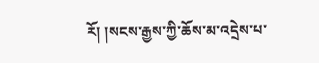རོ། །སངས་རྒྱས་ཀྱི་ཆོས་མ་འདྲེས་པ་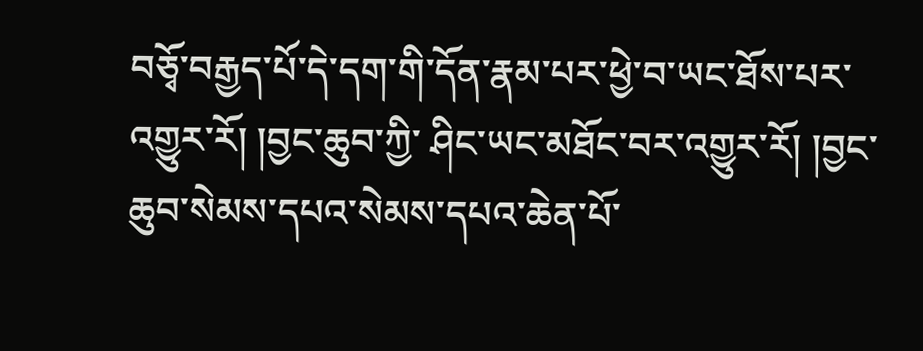བཅྭོ་བརྒྱད་པོ་དེ་དག་གི་དོན་རྣམ་པར་ཕྱེ་བ་ཡང་ཐོས་པར་འགྱུར་རོ། །བྱང་ཆུབ་ཀྱི་ ཤིང་ཡང་མཐོང་བར་འགྱུར་རོ། །བྱང་ཆུབ་སེམས་དཔའ་སེམས་དཔའ་ཆེན་པོ་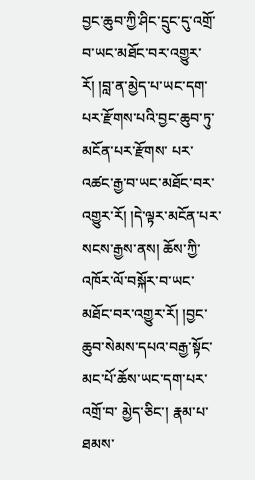བྱང་ཆུབ་ཀྱི་ཤིང་དྲུང་དུ་འགྲོ་བ་ཡང་མཐོང་བར་འགྱུར་རོ། །བླ་ན་མྱེད་པ་ཡང་དག་པར་རྫོགས་པའི་བྱང་ཆུབ་ཏུ་མངོན་པར་རྫོགས་ པར་འཚང་རྒྱ་བ་ཡང་མཐོང་བར་འགྱུར་རོ། །དེ་ལྟར་མངོན་པར་སངས་རྒྱས་ནས། ཆོས་ཀྱི་འཁོར་ལོ་བསྐོར་བ་ཡང་མཐོང་བར་འགྱུར་རོ། །བྱང་ཆུབ་སེམས་དཔའ་བརྒྱ་སྟོང་མང་པོ་ཆོས་ཡང་དག་པར་འགྲོ་བ་ མྱེད་ཅིང་། རྣམ་པ་ཐམས་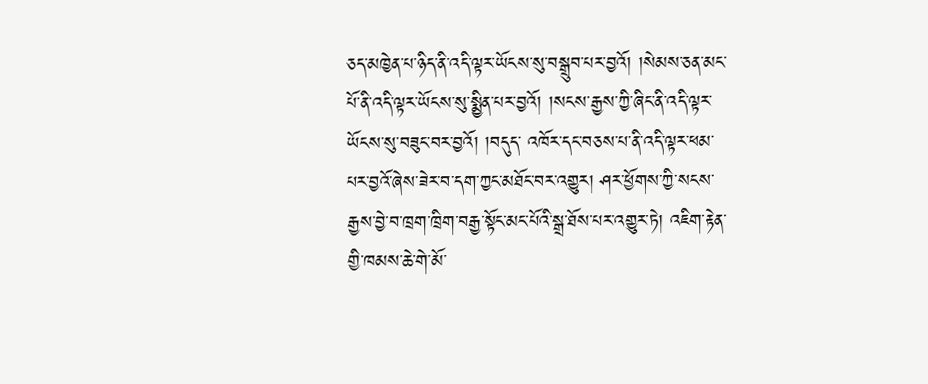ཅད་མཁྱེན་པ་ཉིད་ནི་འདི་ལྟར་ཡོངས་སུ་བསྒྲུབ་པར་བྱའོ། །སེམས་ཅན་མང་པོ་ནི་འདི་ལྟར་ཡོངས་སུ་སྨྱིན་པར་བྱའོ། །སངས་རྒྱས་ཀྱི་ཞིང་ནི་འདི་ལྟར་ཡོངས་སུ་བཟུང་བར་བྱའོ། །བདུད་ འཁོར་དང་བཅས་པ་ནི་འདི་ལྟར་ཕམ་པར་བྱའོ་ཞེས་ཟེར་བ་དག་ཀྱང་མཐོང་བར་འགྱུར། ཤར་ཕྱོགས་ཀྱི་སངས་རྒྱས་བྱེ་བ་ཁྲག་ཁྲིག་བརྒྱ་སྟོང་མང་པོའི་སྒྲ་ཐོས་པར་འགྱུར་ཏེ། འཇིག་རྟེན་གྱི་ཁམས་ཆེ་གེ་མོ་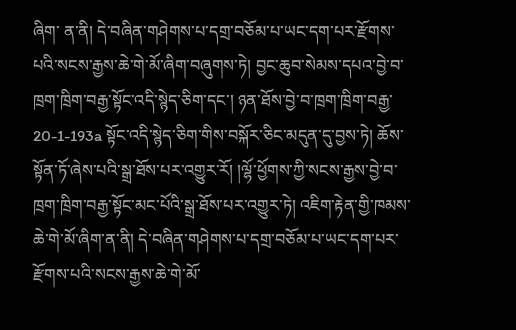ཞིག་ ན་ནི། དེ་བཞིན་གཤེགས་པ་དགྲ་བཅོམ་པ་ཡང་དག་པར་རྫོགས་པའི་སངས་རྒྱས་ཆེ་གེ་མོ་ཞིག་བཞུགས་ཏེ། བྱང་ཆུབ་སེམས་དཔའ་བྱེ་བ་ཁྲག་ཁྲིག་བརྒྱ་སྟོང་འདི་སྙེད་ཅིག་དང་། ཉན་ཐོས་བྱེ་བ་ཁྲག་ཁྲིག་བརྒྱ་ 20-1-193a སྟོང་འདི་སྙེད་ཅིག་གིས་བསྐོར་ཅིང་མདུན་དུ་བྱས་ཏེ། ཆོས་སྟོན་ཏོ་ཞེས་པའི་སྒྲ་ཐོས་པར་འགྱུར་རོ། །ལྷོ་ཕྱོགས་ཀྱི་སངས་རྒྱས་བྱེ་བ་ཁྲག་ཁྲིག་བརྒྱ་སྟོང་མང་པོའི་སྒྲ་ཐོས་པར་འགྱུར་ཏེ། འཇིག་རྟེན་གྱི་ཁམས་ ཆེ་གེ་མོ་ཞིག་ན་ནི། དེ་བཞིན་གཤེགས་པ་དགྲ་བཅོམ་པ་ཡང་དག་པར་རྫོགས་པའི་སངས་རྒྱས་ཆེ་གེ་མོ་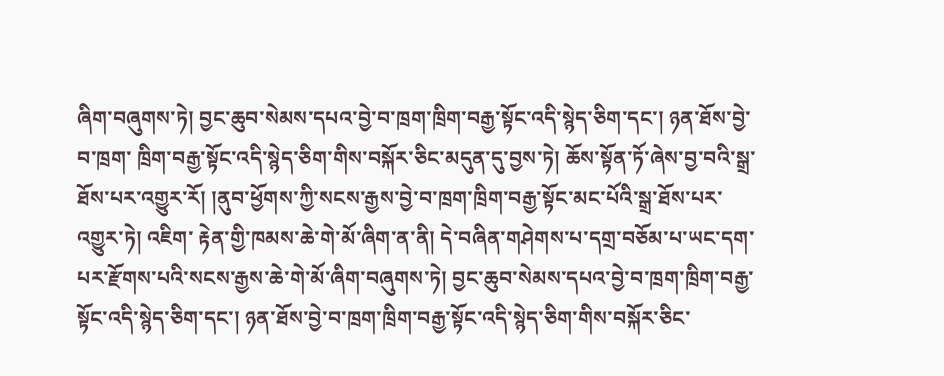ཞིག་བཞུགས་ཏེ། བྱང་ཆུབ་སེམས་དཔའ་བྱེ་བ་ཁྲག་ཁྲིག་བརྒྱ་སྟོང་འདི་སྙེད་ཅིག་དང་། ཉན་ཐོས་བྱེ་བ་ཁྲག་ ཁྲིག་བརྒྱ་སྟོང་འདི་སྙེད་ཅིག་གིས་བསྐོར་ཅིང་མདུན་དུ་བྱས་ཏེ། ཆོས་སྟོན་ཏོ་ཞེས་བྱ་བའི་སྒྲ་ཐོས་པར་འགྱུར་རོ། །ནུབ་ཕྱོགས་ཀྱི་སངས་རྒྱས་བྱེ་བ་ཁྲག་ཁྲིག་བརྒྱ་སྟོང་མང་པོའི་སྒྲ་ཐོས་པར་འགྱུར་ཏེ། འཇིག་ རྟེན་གྱི་ཁམས་ཆེ་གེ་མོ་ཞིག་ན་ནི། དེ་བཞིན་གཤེགས་པ་དགྲ་བཅོམ་པ་ཡང་དག་པར་རྫོགས་པའི་སངས་རྒྱས་ཆེ་གེ་མོ་ཞིག་བཞུགས་ཏེ། བྱང་ཆུབ་སེམས་དཔའ་བྱེ་བ་ཁྲག་ཁྲིག་བརྒྱ་སྟོང་འདི་སྙེད་ཅིག་དང་། ཉན་ཐོས་བྱེ་བ་ཁྲག་ཁྲིག་བརྒྱ་སྟོང་འདི་སྙེད་ཅིག་གིས་བསྐོར་ཅིང་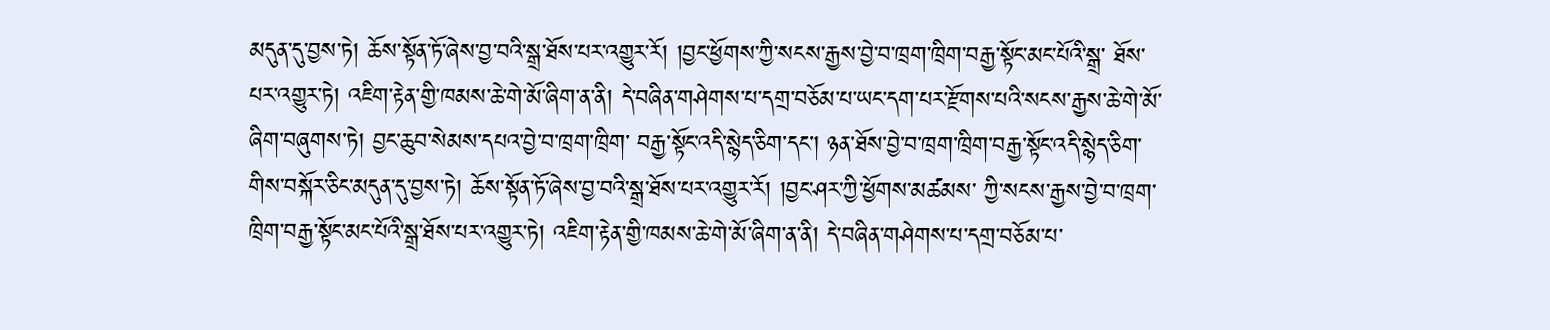མདུན་དུ་བྱས་ཏེ། ཆོས་སྟོན་ཏོ་ཞེས་བྱ་བའི་སྒྲ་ཐོས་པར་འགྱུར་རོ། །བྱང་ཕྱོགས་ཀྱི་སངས་རྒྱས་བྱེ་བ་ཁྲག་ཁྲིག་བརྒྱ་སྟོང་མང་པོའི་སྒྲ་ ཐོས་པར་འགྱུར་ཏེ། འཇིག་རྟེན་གྱི་ཁམས་ཆེ་གེ་མོ་ཞིག་ན་ནི། དེ་བཞིན་གཤེགས་པ་དགྲ་བཅོམ་པ་ཡང་དག་པར་རྫོགས་པའི་སངས་རྒྱས་ཆེ་གེ་མོ་ཞིག་བཞུགས་ཏེ། བྱང་ཆུབ་སེམས་དཔའ་བྱེ་བ་ཁྲག་ཁྲིག་ བརྒྱ་སྟོང་འདི་སྙེད་ཅིག་དང་། ཉན་ཐོས་བྱེ་བ་ཁྲག་ཁྲིག་བརྒྱ་སྟོང་འདི་སྙེད་ཅིག་གིས་བསྐོར་ཅིང་མདུན་དུ་བྱས་ཏེ། ཆོས་སྟོན་ཏོ་ཞེས་བྱ་བའི་སྒྲ་ཐོས་པར་འགྱུར་རོ། །བྱང་ཤར་ཀྱི་ཕྱོགས་མཚམས་ ཀྱི་སངས་རྒྱས་བྱེ་བ་ཁྲག་ཁྲིག་བརྒྱ་སྟོང་མང་པོའི་སྒྲ་ཐོས་པར་འགྱུར་ཏེ། འཇིག་རྟེན་གྱི་ཁམས་ཆེ་གེ་མོ་ཞིག་ན་ནི། དེ་བཞིན་གཤེགས་པ་དགྲ་བཅོམ་པ་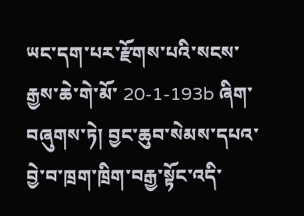ཡང་དག་པར་རྫོགས་པའི་སངས་རྒྱས་ཆེ་གེ་མོ་ 20-1-193b ཞིག་བཞུགས་ཏེ། བྱང་ཆུབ་སེམས་དཔའ་བྱེ་བ་ཁྲག་ཁྲིག་བརྒྱ་སྟོང་འདི་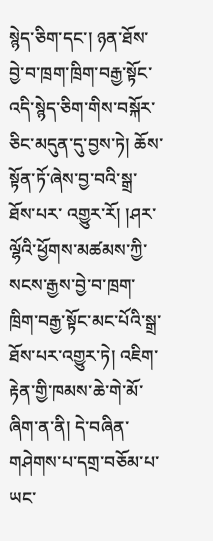སྙེད་ཅིག་དང་། ཉན་ཐོས་བྱེ་བ་ཁྲག་ཁྲིག་བརྒྱ་སྟོང་འདི་སྙེད་ཅིག་གིས་བསྐོར་ཅིང་མདུན་དུ་བྱས་ཏེ། ཆོས་སྟོན་ཏོ་ཞེས་བྱ་བའི་སྒྲ་ཐོས་པར་ འགྱུར་རོ། །ཤར་ལྷོའི་ཕྱོགས་མཚམས་ཀྱི་སངས་རྒྱས་བྱེ་བ་ཁྲག་ཁྲིག་བརྒྱ་སྟོང་མང་པོའི་སྒྲ་ཐོས་པར་འགྱུར་ཏེ། འཇིག་རྟེན་གྱི་ཁམས་ཆེ་གེ་མོ་ཞིག་ན་ནི། དེ་བཞིན་གཤེགས་པ་དགྲ་བཅོམ་པ་ཡང་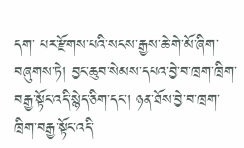དག་ པར་རྫོགས་པའི་སངས་རྒྱས་ཆེ་གེ་མོ་ཞིག་བཞུགས་ཏེ། བྱང་ཆུབ་སེམས་དཔའ་བྱེ་བ་ཁྲག་ཁྲིག་བརྒྱ་སྟོང་འདི་སྙེད་ཅིག་དང་། ཉན་ཐོས་བྱེ་བ་ཁྲག་ཁྲིག་བརྒྱ་སྟོང་འདི་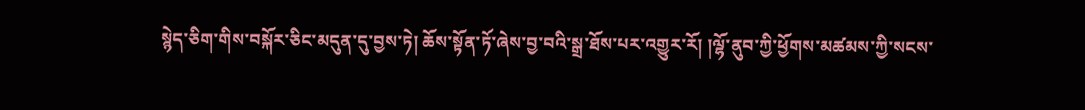སྙེད་ཅིག་གིས་བསྐོར་ཅིང་མདུན་དུ་བྱས་ཏེ། ཆོས་སྟོན་ཏོ་ཞེས་བྱ་བའི་སྒྲ་ཐོས་པར་འགྱུར་རོ། །ལྷོ་ནུབ་ཀྱི་ཕྱོགས་མཚམས་ཀྱི་སངས་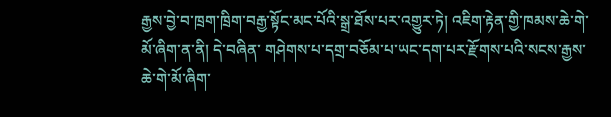རྒྱས་བྱེ་བ་ཁྲག་ཁྲིག་བརྒྱ་སྟོང་མང་པོའི་སྒྲ་ཐོས་པར་འགྱུར་ཏེ། འཇིག་རྟེན་གྱི་ཁམས་ཆེ་གེ་མོ་ཞིག་ན་ནི། དེ་བཞིན་ གཤེགས་པ་དགྲ་བཅོམ་པ་ཡང་དག་པར་རྫོགས་པའི་སངས་རྒྱས་ཆེ་གེ་མོ་ཞིག་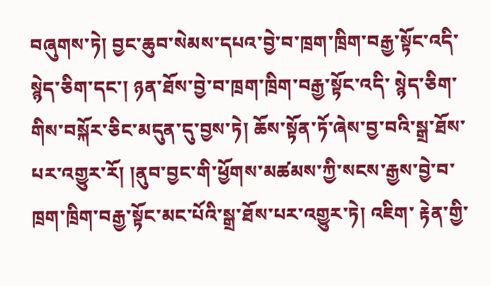བཞུགས་ཏེ། བྱང་ཆུབ་སེམས་དཔའ་བྱེ་བ་ཁྲག་ཁྲིག་བརྒྱ་སྟོང་འདི་སྙེད་ཅིག་དང་། ཉན་ཐོས་བྱེ་བ་ཁྲག་ཁྲིག་བརྒྱ་སྟོང་འདི་ སྙེད་ཅིག་གིས་བསྐོར་ཅིང་མདུན་དུ་བྱས་ཏེ། ཆོས་སྟོན་ཏོ་ཞེས་བྱ་བའི་སྒྲ་ཐོས་པར་འགྱུར་རོ། །ནུབ་བྱང་གི་ཕྱོགས་མཚམས་ཀྱི་སངས་རྒྱས་བྱེ་བ་ཁྲག་ཁྲིག་བརྒྱ་སྟོང་མང་པོའི་སྒྲ་ཐོས་པར་འགྱུར་ཏེ། འཇིག་ རྟེན་གྱི་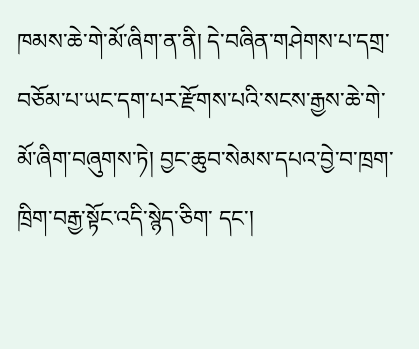ཁམས་ཆེ་གེ་མོ་ཞིག་ན་ནི། དེ་བཞིན་གཤེགས་པ་དགྲ་བཅོམ་པ་ཡང་དག་པར་རྫོགས་པའི་སངས་རྒྱས་ཆེ་གེ་མོ་ཞིག་བཞུགས་ཏེ། བྱང་ཆུབ་སེམས་དཔའ་བྱེ་བ་ཁྲག་ཁྲིག་བརྒྱ་སྟོང་འདི་སྙེད་ཅིག་ དང་།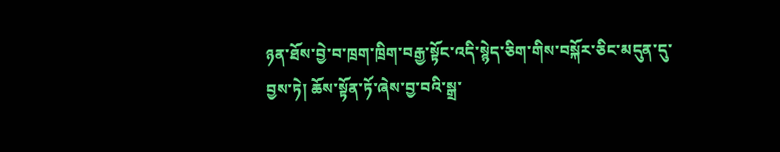ཉན་ཐོས་བྱེ་བ་ཁྲག་ཁྲིག་བརྒྱ་སྟོང་འདི་སྙེད་ཅིག་གིས་བསྐོར་ཅིང་མདུན་དུ་བྱས་ཏེ། ཆོས་སྟོན་ཏོ་ཞེས་བྱ་བའི་སྒྲ་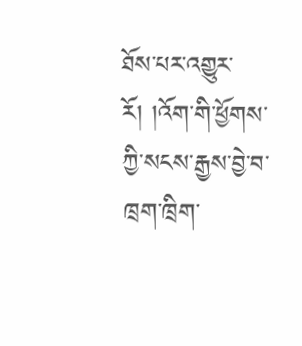ཐོས་པར་འགྱུར་རོ། །འོག་གི་ཕྱོགས་ཀྱི་སངས་རྒྱས་བྱེ་བ་ཁྲག་ཁྲིག་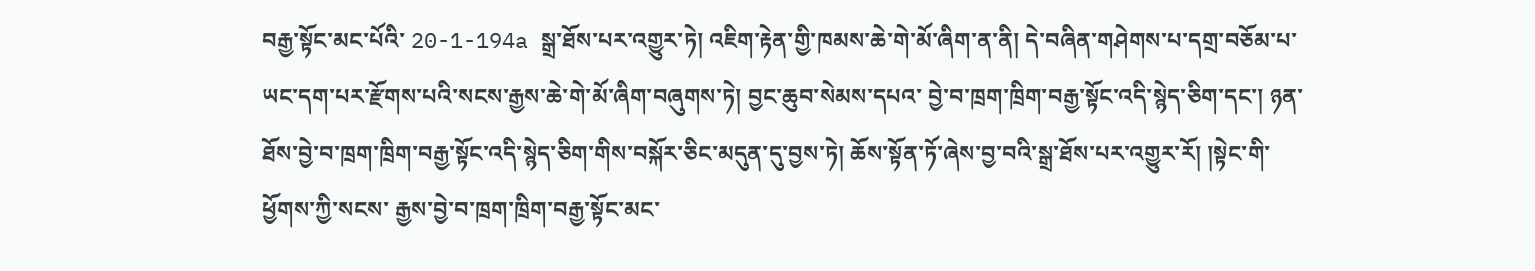བརྒྱ་སྟོང་མང་པོའི་ 20-1-194a སྒྲ་ཐོས་པར་འགྱུར་ཏེ། འཇིག་རྟེན་གྱི་ཁམས་ཆེ་གེ་མོ་ཞིག་ན་ནི། དེ་བཞིན་གཤེགས་པ་དགྲ་བཅོམ་པ་ཡང་དག་པར་རྫོགས་པའི་སངས་རྒྱས་ཆེ་གེ་མོ་ཞིག་བཞུགས་ཏེ། བྱང་ཆུབ་སེམས་དཔའ་ བྱེ་བ་ཁྲག་ཁྲིག་བརྒྱ་སྟོང་འདི་སྙེད་ཅིག་དང་། ཉན་ཐོས་བྱེ་བ་ཁྲག་ཁྲིག་བརྒྱ་སྟོང་འདི་སྙེད་ཅིག་གིས་བསྐོར་ཅིང་མདུན་དུ་བྱས་ཏེ། ཆོས་སྟོན་ཏོ་ཞེས་བྱ་བའི་སྒྲ་ཐོས་པར་འགྱུར་རོ། །སྟེང་གི་ཕྱོགས་ཀྱི་སངས་ རྒྱས་བྱེ་བ་ཁྲག་ཁྲིག་བརྒྱ་སྟོང་མང་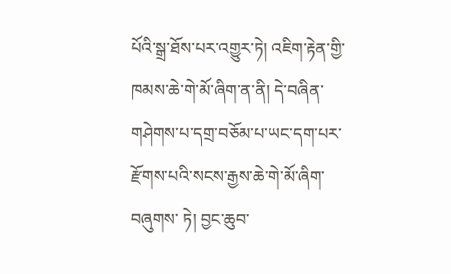པོའི་སྒྲ་ཐོས་པར་འགྱུར་ཏེ། འཇིག་རྟེན་གྱི་ཁམས་ཆེ་གེ་མོ་ཞིག་ན་ནི། དེ་བཞིན་གཤེགས་པ་དགྲ་བཅོམ་པ་ཡང་དག་པར་རྫོགས་པའི་སངས་རྒྱས་ཆེ་གེ་མོ་ཞིག་བཞུགས་ ཏེ། བྱང་ཆུབ་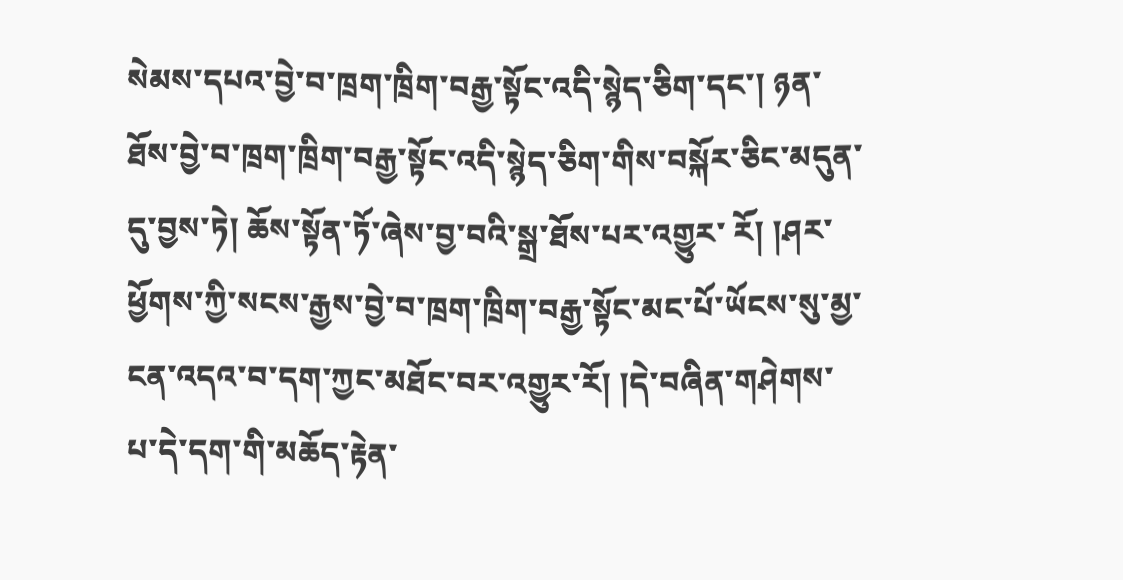སེམས་དཔའ་བྱེ་བ་ཁྲག་ཁྲིག་བརྒྱ་སྟོང་འདི་སྙེད་ཅིག་དང་། ཉན་ཐོས་བྱེ་བ་ཁྲག་ཁྲིག་བརྒྱ་སྟོང་འདི་སྙེད་ཅིག་གིས་བསྐོར་ཅིང་མདུན་དུ་བྱས་ཏེ། ཆོས་སྟོན་ཏོ་ཞེས་བྱ་བའི་སྒྲ་ཐོས་པར་འགྱུར་ རོ། །ཤར་ཕྱོགས་ཀྱི་སངས་རྒྱས་བྱེ་བ་ཁྲག་ཁྲིག་བརྒྱ་སྟོང་མང་པོ་ཡོངས་སུ་མྱ་ངན་འདའ་བ་དག་ཀྱང་མཐོང་བར་འགྱུར་རོ། །དེ་བཞིན་གཤེགས་པ་དེ་དག་གི་མཆོད་རྟེན་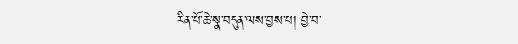རིན་པོ་ཆེ་སྣ་བདུན་ལས་བྱས་པ། བྱེ་བ་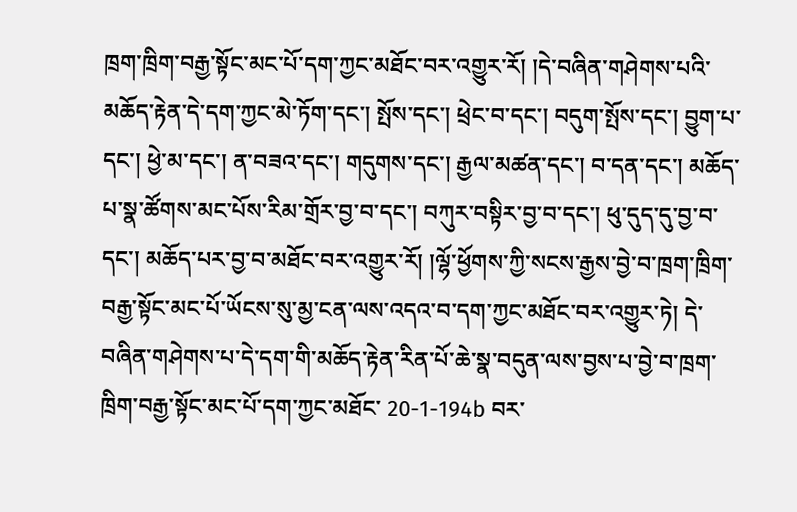ཁྲག་ཁྲིག་བརྒྱ་སྟོང་མང་པོ་དག་ཀྱང་མཐོང་བར་འགྱུར་རོ། །དེ་བཞིན་གཤེགས་པའི་མཆོད་རྟེན་དེ་དག་ཀྱང་མེ་ཏོག་དང་། སྤོས་དང་། ཕྲེང་བ་དང་། བདུག་སྤོས་དང་། བྱུག་པ་དང་། ཕྱེ་མ་དང་། ན་བཟའ་དང་། གདུགས་དང་། རྒྱལ་མཚན་དང་། བ་དན་དང་། མཆོད་པ་སྣ་ཚོགས་མང་པོས་རིམ་གྲོར་བྱ་བ་དང་། བཀུར་བསྟིར་བྱ་བ་དང་། ཕུ་དུད་དུ་བྱ་བ་དང་། མཆོད་པར་བྱ་བ་མཐོང་བར་འགྱུར་རོ། །ལྷོ་ཕྱོགས་ཀྱི་སངས་རྒྱས་བྱེ་བ་ཁྲག་ཁྲིག་ བརྒྱ་སྟོང་མང་པོ་ཡོངས་སུ་མྱ་ངན་ལས་འདའ་བ་དག་ཀྱང་མཐོང་བར་འགྱུར་ཏེ། དེ་བཞིན་གཤེགས་པ་དེ་དག་གི་མཆོད་རྟེན་རིན་པོ་ཆེ་སྣ་བདུན་ལས་བྱས་པ་བྱེ་བ་ཁྲག་ཁྲིག་བརྒྱ་སྟོང་མང་པོ་དག་ཀྱང་མཐོང་ 20-1-194b བར་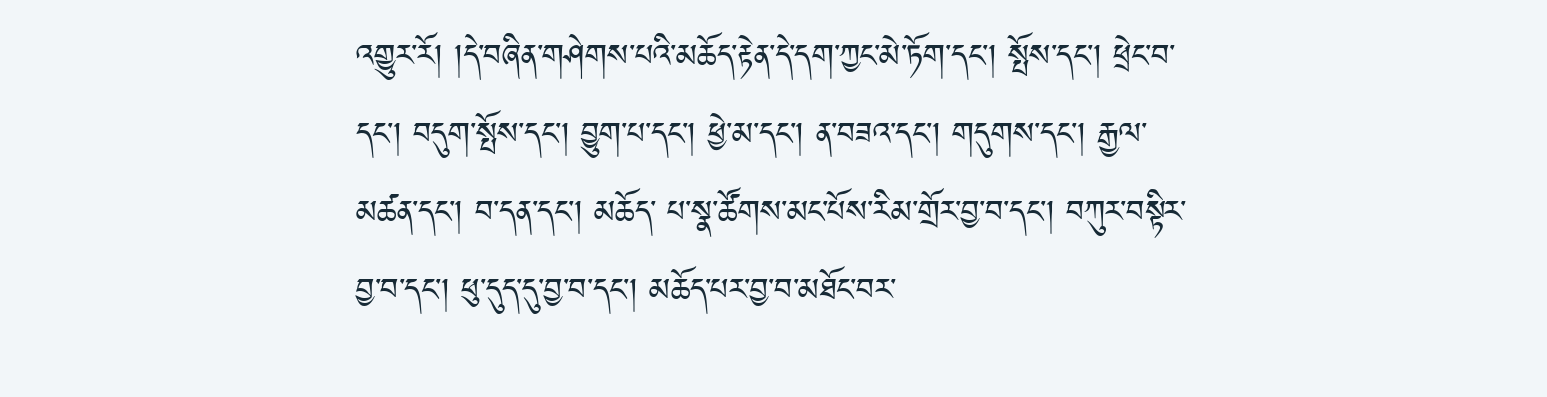འགྱུར་རོ། །དེ་བཞིན་གཤེགས་པའི་མཆོད་རྟེན་དེ་དག་ཀྱང་མེ་ཏོག་དང་། སྤོས་དང་། ཕྲེང་བ་དང་། བདུག་སྤོས་དང་། བྱུག་པ་དང་། ཕྱེ་མ་དང་། ན་བཟའ་དང་། གདུགས་དང་། རྒྱལ་མཚན་དང་། བ་དན་དང་། མཆོད་ པ་སྣ་ཚོགས་མང་པོས་རིམ་གྲོར་བྱ་བ་དང་། བཀུར་བསྟིར་བྱ་བ་དང་། ཕུ་དུད་དུ་བྱ་བ་དང་། མཆོད་པར་བྱ་བ་མཐོང་བར་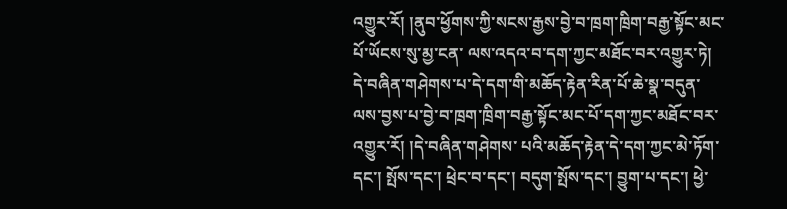འགྱུར་རོ། །ནུབ་ཕྱོགས་ཀྱི་སངས་རྒྱས་བྱེ་བ་ཁྲག་ཁྲིག་བརྒྱ་སྟོང་མང་པོ་ཡོངས་སུ་མྱ་ངན་ ལས་འདའ་བ་དག་ཀྱང་མཐོང་བར་འགྱུར་ཏེ། དེ་བཞིན་གཤེགས་པ་དེ་དག་གི་མཆོད་རྟེན་རིན་པོ་ཆེ་སྣ་བདུན་ལས་བྱས་པ་བྱེ་བ་ཁྲག་ཁྲིག་བརྒྱ་སྟོང་མང་པོ་དག་ཀྱང་མཐོང་བར་འགྱུར་རོ། །དེ་བཞིན་གཤེགས་ པའི་མཆོད་རྟེན་དེ་དག་ཀྱང་མེ་ཏོག་དང་། སྤོས་དང་། ཕྲེང་བ་དང་། བདུག་སྤོས་དང་། བྱུག་པ་དང་། ཕྱེ་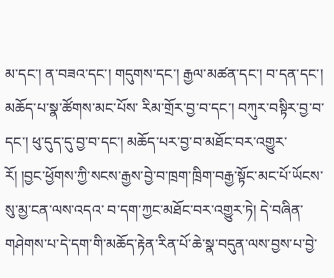མ་དང་། ན་བཟའ་དང་། གདུགས་དང་། རྒྱལ་མཚན་དང་། བ་དན་དང་། མཆོད་པ་སྣ་ཚོགས་མང་པོས་ རིམ་གྲོར་བྱ་བ་དང་། བཀུར་བསྟིར་བྱ་བ་དང་། ཕུ་དུད་དུ་བྱ་བ་དང་། མཆོད་པར་བྱ་བ་མཐོང་བར་འགྱུར་རོ། །བྱང་ཕྱོགས་ཀྱི་སངས་རྒྱས་བྱེ་བ་ཁྲག་ཁྲིག་བརྒྱ་སྟོང་མང་པོ་ཡོངས་སུ་མྱ་ངན་ལས་འདའ་ བ་དག་ཀྱང་མཐོང་བར་འགྱུར་ཏེ། དེ་བཞིན་གཤེགས་པ་དེ་དག་གི་མཆོད་རྟེན་རིན་པོ་ཆེ་སྣ་བདུན་ལས་བྱས་པ་བྱེ་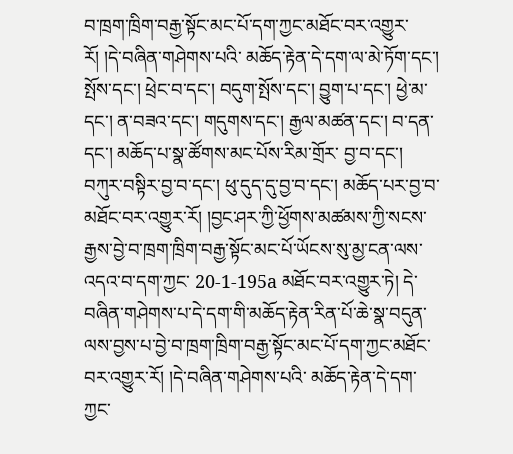བ་ཁྲག་ཁྲིག་བརྒྱ་སྟོང་མང་པོ་དག་ཀྱང་མཐོང་བར་འགྱུར་རོ། །དེ་བཞིན་གཤེགས་པའི་ མཆོད་རྟེན་དེ་དག་ལ་མེ་ཏོག་དང་། སྤོས་དང་། ཕྲེང་བ་དང་། བདུག་སྤོས་དང་། བྱུག་པ་དང་། ཕྱེ་མ་དང་། ན་བཟའ་དང་། གདུགས་དང་། རྒྱལ་མཚན་དང་། བ་དན་དང་། མཆོད་པ་སྣ་ཚོགས་མང་པོས་རིམ་གྲོར་ བྱ་བ་དང་། བཀུར་བསྟིར་བྱ་བ་དང་། ཕུ་དུད་དུ་བྱ་བ་དང་། མཆོད་པར་བྱ་བ་མཐོང་བར་འགྱུར་རོ། །བྱང་ཤར་ཀྱི་ཕྱོགས་མཚམས་ཀྱི་སངས་རྒྱས་བྱེ་བ་ཁྲག་ཁྲིག་བརྒྱ་སྟོང་མང་པོ་ཡོངས་སུ་མྱ་ངན་ལས་འདའ་བ་དག་ཀྱང་ 20-1-195a མཐོང་བར་འགྱུར་ཏེ། དེ་བཞིན་གཤེགས་པ་དེ་དག་གི་མཆོད་རྟེན་རིན་པོ་ཆེ་སྣ་བདུན་ལས་བྱས་པ་བྱེ་བ་ཁྲག་ཁྲིག་བརྒྱ་སྟོང་མང་པོ་དག་ཀྱང་མཐོང་བར་འགྱུར་རོ། །དེ་བཞིན་གཤེགས་པའི་ མཆོད་རྟེན་དེ་དག་ཀྱང་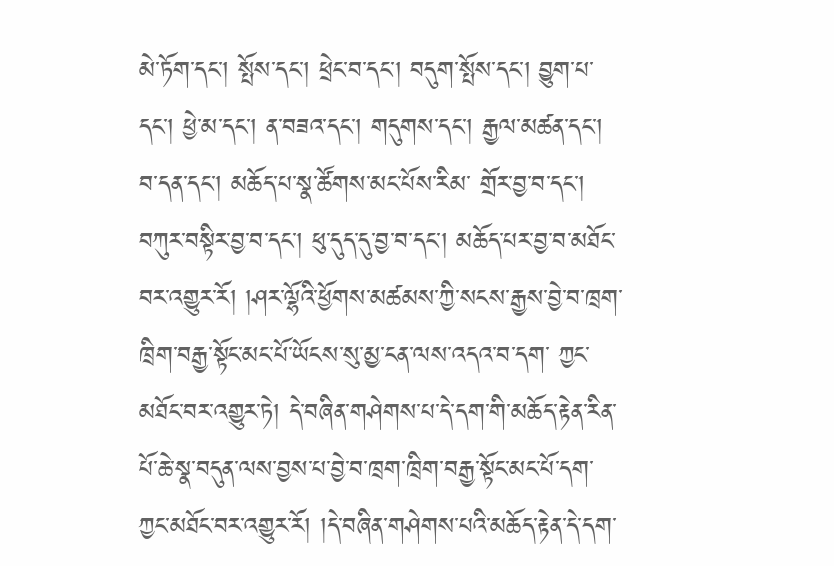མེ་ཏོག་དང་། སྤོས་དང་། ཕྲེང་བ་དང་། བདུག་སྤོས་དང་། བྱུག་པ་དང་། ཕྱེ་མ་དང་། ན་བཟའ་དང་། གདུགས་དང་། རྒྱལ་མཚན་དང་། བ་དན་དང་། མཆོད་པ་སྣ་ཚོགས་མང་པོས་རིམ་ གྲོར་བྱ་བ་དང་། བཀུར་བསྟིར་བྱ་བ་དང་། ཕུ་དུད་དུ་བྱ་བ་དང་། མཆོད་པར་བྱ་བ་མཐོང་བར་འགྱུར་རོ། །ཤར་ལྷོའི་ཕྱོགས་མཚམས་ཀྱི་སངས་རྒྱས་བྱེ་བ་ཁྲག་ཁྲིག་བརྒྱ་སྟོང་མང་པོ་ཡོངས་སུ་མྱ་ངན་ལས་འདའ་བ་དག་ ཀྱང་མཐོང་བར་འགྱུར་ཏེ། དེ་བཞིན་གཤེགས་པ་དེ་དག་གི་མཆོད་རྟེན་རིན་པོ་ཆེ་སྣ་བདུན་ལས་བྱས་པ་བྱེ་བ་ཁྲག་ཁྲིག་བརྒྱ་སྟོང་མང་པོ་དག་ཀྱང་མཐོང་བར་འགྱུར་རོ། །དེ་བཞིན་གཤེགས་པའི་མཆོད་རྟེན་དེ་དག་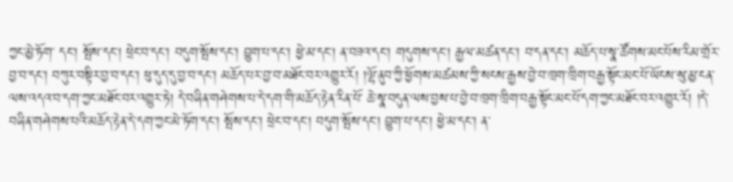ཀྱང་མྱེ་ཏོག་ དང་། སྤོས་དང་། ཕྲེང་བ་དང་། བདུག་སྤོས་དང་། བྱུག་པ་དང་། ཕྱེ་མ་དང་། ན་བཟའ་དང་། གདུགས་དང་། རྒྱལ་མཚན་དང་། བ་དན་དང་། མཆོད་པ་སྣ་ཚོགས་མང་པོས་རིམ་གྲོར་བྱ་བ་དང་། བཀུར་བསྟིར་བྱ་བ་དང་། ཕུ་དུད་དུ་བྱ་བ་དང་། མཆོད་པར་བྱ་བ་མཐོང་བར་འགྱུར་རོ། །ལྷོ་ནུབ་ཀྱི་ཕྱོགས་མཚམས་ཀྱི་སངས་རྒྱས་བྱེ་བ་ཁྲག་ཁྲིག་བརྒྱ་སྟོང་མང་པོ་ཡོངས་སུ་མྱ་ངན་ལས་འདའ་བ་དག་ཀྱང་མཐོང་བར་འགྱུར་ཏེ། དེ་བཞིན་གཤེགས་པ་དེ་དག་གི་མཆོད་རྟེན་རིན་པོ་ ཆེ་སྣ་བདུན་ལས་བྱས་པ་བྱེ་བ་ཁྲག་ཁྲིག་བརྒྱ་སྟོང་མང་པོ་དག་ཀྱང་མཐོང་བར་འགྱུར་རོ། །དེ་བཞིན་གཤེགས་པའི་མཆོད་རྟེན་དེ་དག་ཀྱང་མེ་ཏོག་དང་། སྤོས་དང་། ཕྲེང་བ་དང་། བདུག་སྤོས་དང་། བྱུག་པ་དང་། ཕྱེ་མ་དང་། ན་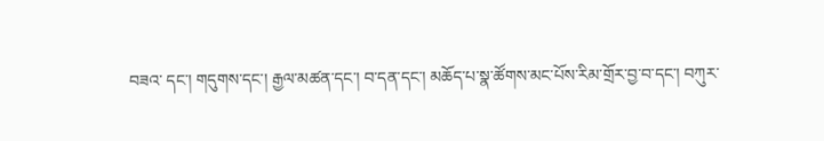བཟའ་ དང་། གདུགས་དང་། རྒྱལ་མཚན་དང་། བ་དན་དང་། མཆོད་པ་སྣ་ཚོགས་མང་པོས་རིམ་གྲོར་བྱ་བ་དང་། བཀུར་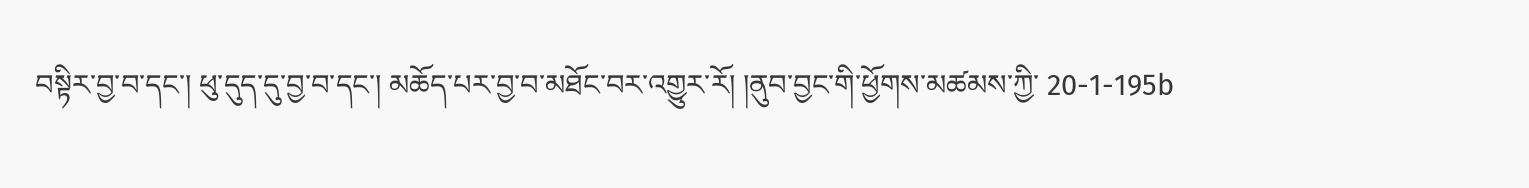བསྟིར་བྱ་བ་དང་། ཕུ་དུད་དུ་བྱ་བ་དང་། མཆོད་པར་བྱ་བ་མཐོང་བར་འགྱུར་རོ། །ནུབ་བྱང་གི་ཕྱོགས་མཚམས་ཀྱི་ 20-1-195b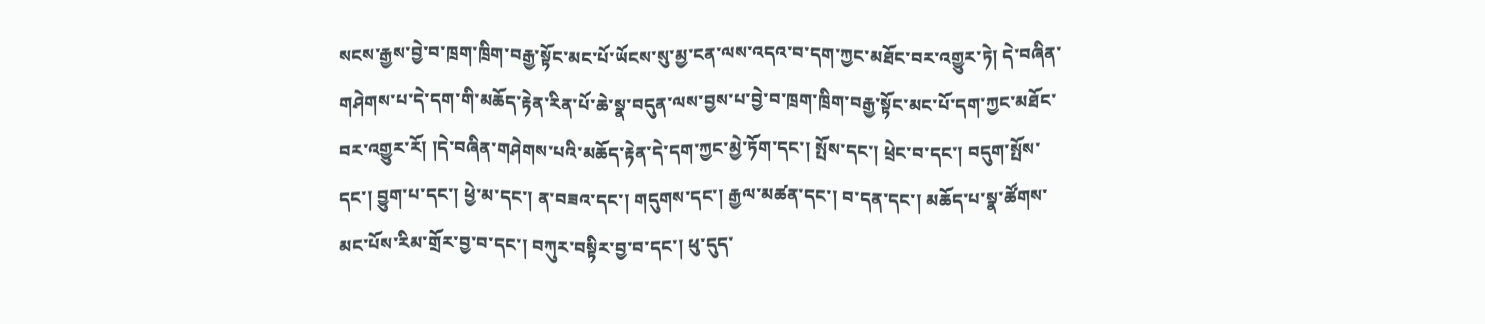སངས་རྒྱས་བྱེ་བ་ཁྲག་ཁྲིག་བརྒྱ་སྟོང་མང་པོ་ཡོངས་སུ་མྱ་ངན་ལས་འདའ་བ་དག་ཀྱང་མཐོང་བར་འགྱུར་ཏེ། དེ་བཞིན་གཤེགས་པ་དེ་དག་གི་མཆོད་རྟེན་རིན་པོ་ཆེ་སྣ་བདུན་ལས་བྱས་པ་བྱེ་བ་ཁྲག་ཁྲིག་བརྒྱ་སྟོང་མང་པོ་དག་ཀྱང་མཐོང་ བར་འགྱུར་རོ། །དེ་བཞིན་གཤེགས་པའི་མཆོད་རྟེན་དེ་དག་ཀྱང་མྱེ་ཏོག་དང་། སྤོས་དང་། ཕྲེང་བ་དང་། བདུག་སྤོས་དང་། བྱུག་པ་དང་། ཕྱེ་མ་དང་། ན་བཟའ་དང་། གདུགས་དང་། རྒྱལ་མཚན་དང་། བ་དན་དང་། མཆོད་པ་སྣ་ཚོགས་ མང་པོས་རིམ་གྲོར་བྱ་བ་དང་། བཀུར་བསྟིར་བྱ་བ་དང་། ཕུ་དུད་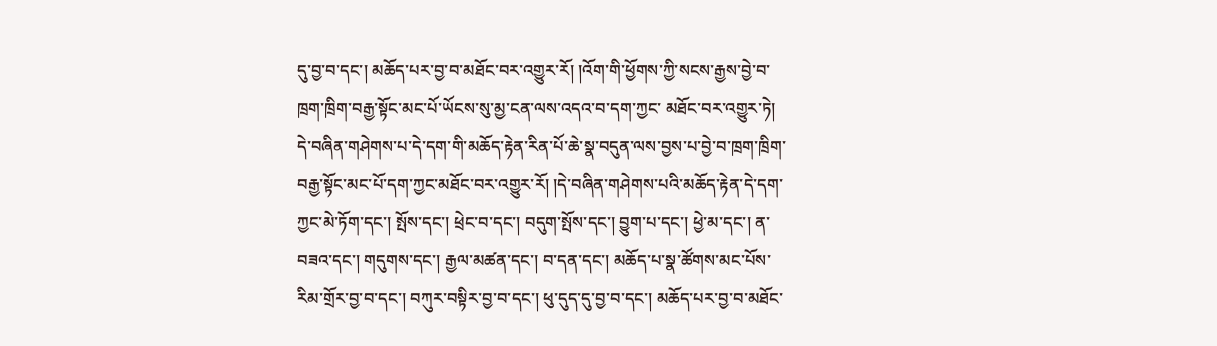དུ་བྱ་བ་དང་། མཆོད་པར་བྱ་བ་མཐོང་བར་འགྱུར་རོ། །འོག་གི་ཕྱོགས་ཀྱི་སངས་རྒྱས་བྱེ་བ་ཁྲག་ཁྲིག་བརྒྱ་སྟོང་མང་པོ་ཡོངས་སུ་མྱ་ངན་ལས་འདའ་བ་དག་ཀྱང་ མཐོང་བར་འགྱུར་ཏེ། དེ་བཞིན་གཤེགས་པ་དེ་དག་གི་མཆོད་རྟེན་རིན་པོ་ཆེ་སྣ་བདུན་ལས་བྱས་པ་བྱེ་བ་ཁྲག་ཁྲིག་བརྒྱ་སྟོང་མང་པོ་དག་ཀྱང་མཐོང་བར་འགྱུར་རོ། །དེ་བཞིན་གཤེགས་པའི་མཆོད་རྟེན་དེ་དག་ཀྱང་མེ་ཏོག་དང་། སྤོས་དང་། ཕྲེང་བ་དང་། བདུག་སྤོས་དང་། བྱུག་པ་དང་། ཕྱེ་མ་དང་། ན་བཟའ་དང་། གདུགས་དང་། རྒྱལ་མཚན་དང་། བ་དན་དང་། མཆོད་པ་སྣ་ཚོགས་མང་པོས་རིམ་གྲོར་བྱ་བ་དང་། བཀུར་བསྟིར་བྱ་བ་དང་། ཕུ་དུད་དུ་བྱ་བ་དང་། མཆོད་པར་བྱ་བ་མཐོང་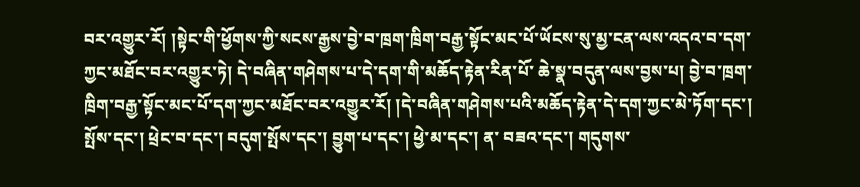བར་འགྱུར་རོ། །སྟེང་གི་ཕྱོགས་ཀྱི་སངས་རྒྱས་བྱེ་བ་ཁྲག་ཁྲིག་བརྒྱ་སྟོང་མང་པོ་ཡོངས་སུ་མྱ་ངན་ལས་འདའ་བ་དག་ཀྱང་མཐོང་བར་འགྱུར་ཏེ། དེ་བཞིན་གཤེགས་པ་དེ་དག་གི་མཆོད་རྟེན་རིན་པོ་ ཆེ་སྣ་བདུན་ལས་བྱས་པ། བྱེ་བ་ཁྲག་ཁྲིག་བརྒྱ་སྟོང་མང་པོ་དག་ཀྱང་མཐོང་བར་འགྱུར་རོ། །དེ་བཞིན་གཤེགས་པའི་མཆོད་རྟེན་དེ་དག་ཀྱང་མེ་ཏོག་དང་། སྤོས་དང་། ཕྲེང་བ་དང་། བདུག་སྤོས་དང་། བྱུག་པ་དང་། ཕྱེ་མ་དང་། ན་ བཟའ་དང་། གདུགས་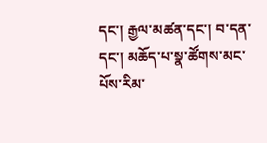དང་། རྒྱལ་མཚན་དང་། བ་དན་དང་། མཆོད་པ་སྣ་ཚོགས་མང་པོས་རིམ་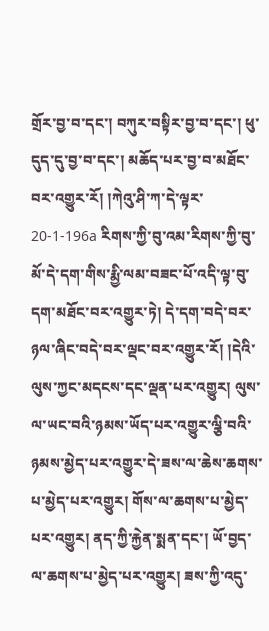གྲོར་བྱ་བ་དང་། བཀུར་བསྟིར་བྱ་བ་དང་། ཕུ་དུད་དུ་བྱ་བ་དང་། མཆོད་པར་བྱ་བ་མཐོང་བར་འགྱུར་རོ། །ཀེའུ་ཤི་ཀ་དེ་ལྟར་ 20-1-196a རིགས་ཀྱི་བུ་འམ་རིགས་ཀྱི་བུ་མོ་དེ་དག་གིས་རྨྱི་ལམ་བཟང་པོ་འདི་ལྟ་བུ་དག་མཐོང་བར་འགྱུར་ཏེ། དེ་དག་བདེ་བར་ཉལ་ཞིང་བདེ་བར་ལྡང་བར་འགྱུར་རོ། །དེའི་ལུས་ཀྱང་མདངས་དང་ལྡན་པར་འགྱུར། ལུས་ལ་ཡང་བའི་ཉམས་ཡོད་པར་འགྱུར་ལྕི་བའི་ཉམས་མྱེད་པར་འགྱུར་དེ་ཟས་ལ་ཆེས་ཆགས་པ་མྱེད་པར་འགྱུར། གོས་ལ་ཆགས་པ་མྱེད་པར་འགྱུར། ནད་ཀྱི་རྐྱེན་སྨན་དང་། ཡོ་བྱད་ལ་ཆགས་པ་མྱེད་པར་འགྱུར། ཟས་ཀྱི་འདུ་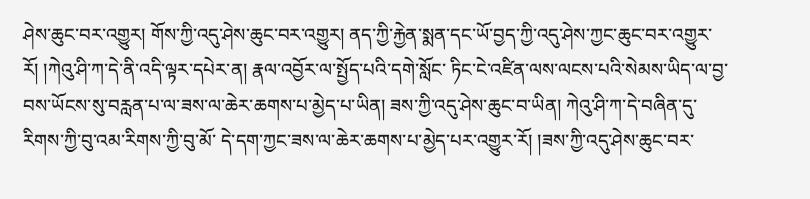ཤེས་ཆུང་བར་འགྱུར། གོས་ཀྱི་འདུ་ཤེས་ཆུང་བར་འགྱུར། ནད་ཀྱི་རྐྱེན་སྨན་དང་ཡོ་བྱད་ཀྱི་འདུ་ཤེས་ཀྱང་ཆུང་བར་འགྱུར་རོ། །ཀེའུ་ཤི་ཀ་དེ་ནི་འདི་ལྟར་དཔེར་ན། རྣལ་འབྱོར་ལ་སྤྱོད་པའི་དགེ་སློང་ ཏིང་ངེ་འཛིན་ལས་ལངས་པའི་སེམས་ཡིད་ལ་བྱ་བས་ཡོངས་སུ་བརླན་པ་ལ་ཟས་ལ་ཆེར་ཆགས་པ་མྱེད་པ་ཡིན། ཟས་ཀྱི་འདུ་ཤེས་ཆུང་བ་ཡིན། ཀེའུ་ཤི་ཀ་དེ་བཞིན་དུ་རིགས་ཀྱི་བུ་འམ་རིགས་ཀྱི་བུ་མོ་ དེ་དག་ཀྱང་ཟས་ལ་ཆེར་ཆགས་པ་མྱེད་པར་འགྱུར་རོ། །ཟས་ཀྱི་འདུ་ཤེས་ཆུང་བར་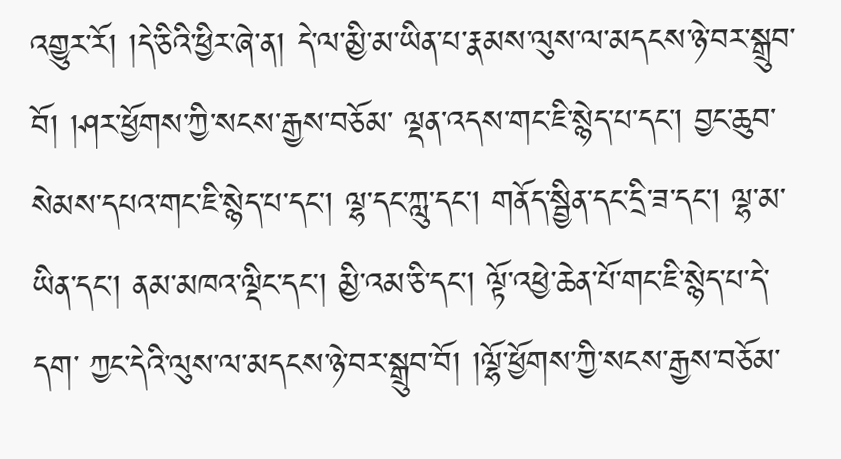འགྱུར་རོ། །དེ་ཅིའི་ཕྱིར་ཞེ་ན། དེ་ལ་མྱི་མ་ཡིན་པ་རྣམས་ལུས་ལ་མདངས་ཉེ་བར་སྒྲུབ་བོ། །ཤར་ཕྱོགས་ཀྱི་སངས་རྒྱས་བཅོམ་ ལྡན་འདས་གང་ཇི་སྙེད་པ་དང་། བྱང་ཆུབ་སེམས་དཔའ་གང་ཇི་སྙེད་པ་དང་། ལྷ་དང་ཀླུ་དང་། གནོད་སྦྱིན་དང་དྲི་ཟ་དང་། ལྷ་མ་ཡིན་དང་། ནམ་མཁའ་ལྡིང་དང་། མྱི་འམ་ཅི་དང་། ལྟོ་འཕྱེ་ཆེན་པོ་གང་ཇི་སྙེད་པ་དེ་དག་ ཀྱང་དེའི་ལུས་ལ་མདངས་ཉེ་བར་སྒྲུབ་བོ། །ལྷོ་ཕྱོགས་ཀྱི་སངས་རྒྱས་བཅོམ་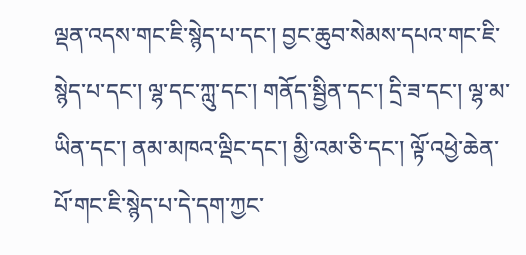ལྡན་འདས་གང་ཇི་སྙེད་པ་དང་། བྱང་ཆུབ་སེམས་དཔའ་གང་ཇི་སྙེད་པ་དང་། ལྷ་དང་ཀླུ་དང་། གནོད་སྦྱིན་དང་། དྲི་ཟ་དང་། ལྷ་མ་ཡིན་དང་། ནམ་མཁའ་ལྡིང་དང་། མྱི་འམ་ཅི་དང་། ལྟོ་འཕྱེ་ཆེན་པོ་གང་ཇི་སྙེད་པ་དེ་དག་ཀྱང་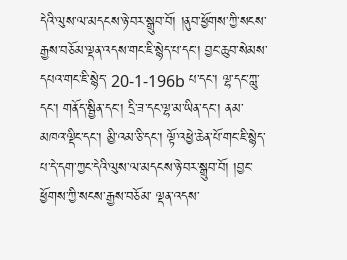དེའི་ལུས་ལ་མདངས་ཉེ་བར་སྒྲུབ་བོ། །ནུབ་ཕྱོགས་ཀྱི་སངས་རྒྱས་བཅོམ་ལྡན་འདས་གང་ཇི་སྙེད་པ་དང་། བྱང་ཆུབ་སེམས་དཔའ་གང་ཇི་སྙེད་ 20-1-196b པ་དང་། ལྷ་དང་ཀླུ་དང་། གནོད་སྦྱིན་དང་། དྲི་ཟ་དང་ལྷ་མ་ཡིན་དང་། ནམ་མཁའ་ལྡིང་དང་། མྱི་འམ་ཅི་དང་། ལྟོ་འཕྱེ་ཆེན་པོ་གང་ཇི་སྙེད་པ་དེ་དག་ཀྱང་དེའི་ལུས་ལ་མདངས་ཉེ་བར་སྒྲུབ་བོ། །བྱང་ཕྱོགས་ཀྱི་སངས་རྒྱས་བཅོམ་ ལྡན་འདས་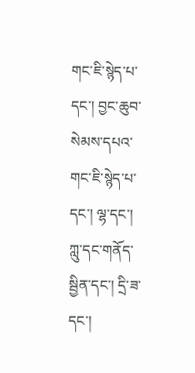གང་ཇི་སྙེད་པ་དང་། བྱང་ཆུབ་སེམས་དཔའ་གང་ཇི་སྙེད་པ་དང་། ལྷ་དང་། ཀླུ་དང་གནོད་སྦྱིན་དང་། དྲི་ཟ་དང་།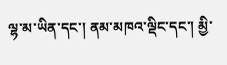ལྷ་མ་ཡིན་དང་། ནམ་མཁའ་ལྡིང་དང་། མྱི་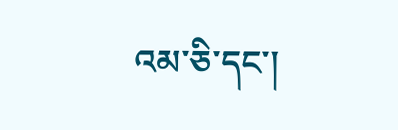འམ་ཅི་དང་།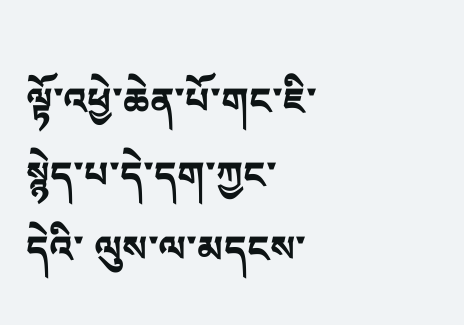ལྟོ་འཕྱེ་ཆེན་པོ་གང་ཇི་སྙེད་པ་དེ་དག་ཀྱང་དེའི་ ལུས་ལ་མདངས་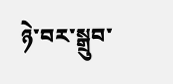ཉེ་བར་སྒྲུབ་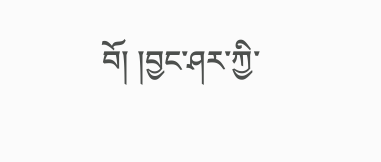བོ། །བྱང་ཤར་ཀྱི་